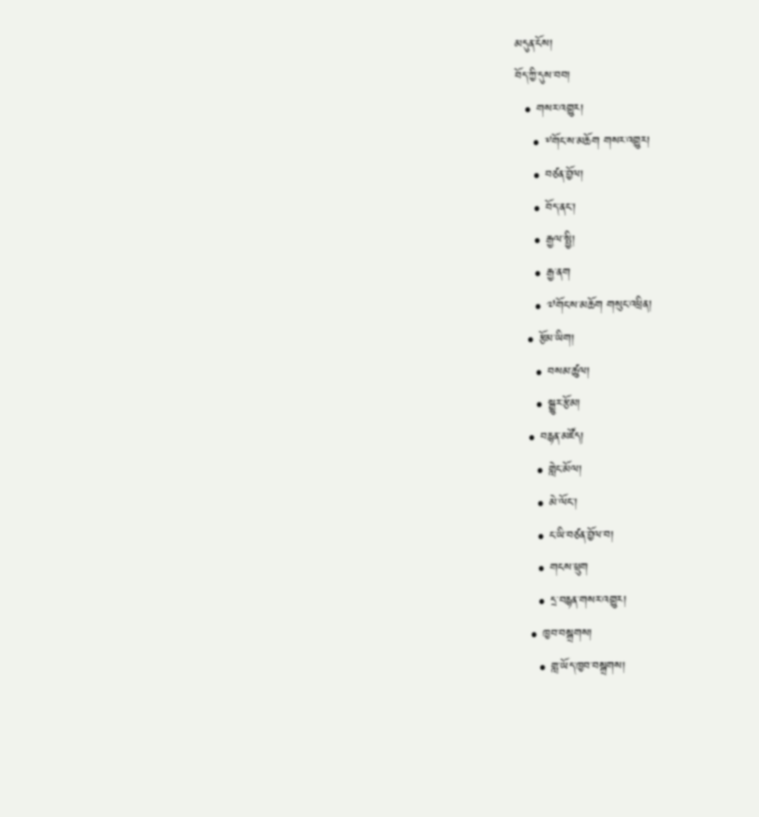མདུན་ངོས།
བོད་ཀྱི་དུས་བབ།
  • གསར་འགྱུར།
    • ༸གོང་ས་མཆོག གསར་འགྱུར།
    • བཙན་བྱོལ།
    • བོད་ནང་།
    • རྒྱལ་སྤྱི།
    • རྒྱ་ནག
    • ༧གོང་ས་མཆོག གསུང་འཕྲིན།
  • རྩོམ་ཡིག།
    • བསམ་ཚུལ།
    • སྒྱུར་རྩོམ།
  • བརྙན་མཛོད།
    • གླེང་མོལ།
    • མེ་ལོང་།
    • ང་ཡི་བཙན་བྱོལ་བ།
    • གངས་ཕྲུག
    • དྲ་བརྙན་གསར་འགྱུར།
  • ཁྱབ་བསྒྲགས།
    • གླ་ཡོད་ཁྱབ་བསྒྲགས།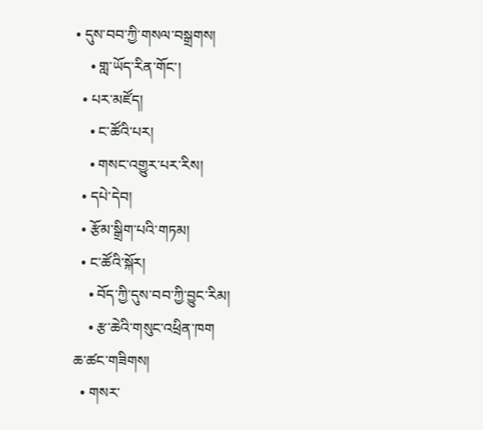• དུས་བབ་ཀྱི་གསལ་བསྒྲགས།
    • གླ་ཡོད་རིན་གོང་།
  • པར་མཛོད།
    • ང་ཚོའི་པར།
    • གསང་འགྱུར་པར་རིས།
  • དཔེ་དེབ།
  • རྩོམ་སྒྲིག་པའི་གཏམ།
  • ང་ཚོའི་སྐོར།
    • བོད་ཀྱི་དུས་བབ་ཀྱི་བྱུང་རིམ།
    • རྩ་ཆེའི་གསུང་འཕྲིན་ཁག
ཆ་ཚང་གཟིགས།
  • གསར་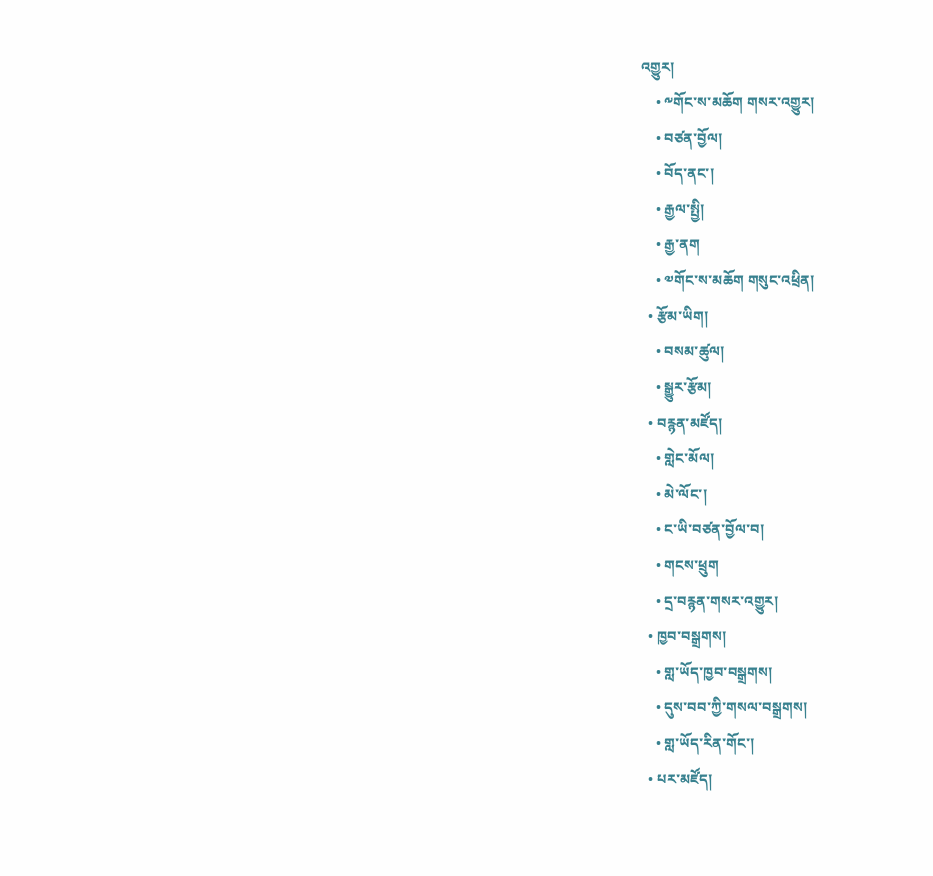འགྱུར།
    • ༸གོང་ས་མཆོག གསར་འགྱུར།
    • བཙན་བྱོལ།
    • བོད་ནང་།
    • རྒྱལ་སྤྱི།
    • རྒྱ་ནག
    • ༧གོང་ས་མཆོག གསུང་འཕྲིན།
  • རྩོམ་ཡིག།
    • བསམ་ཚུལ།
    • སྒྱུར་རྩོམ།
  • བརྙན་མཛོད།
    • གླེང་མོལ།
    • མེ་ལོང་།
    • ང་ཡི་བཙན་བྱོལ་བ།
    • གངས་ཕྲུག
    • དྲ་བརྙན་གསར་འགྱུར།
  • ཁྱབ་བསྒྲགས།
    • གླ་ཡོད་ཁྱབ་བསྒྲགས།
    • དུས་བབ་ཀྱི་གསལ་བསྒྲགས།
    • གླ་ཡོད་རིན་གོང་།
  • པར་མཛོད།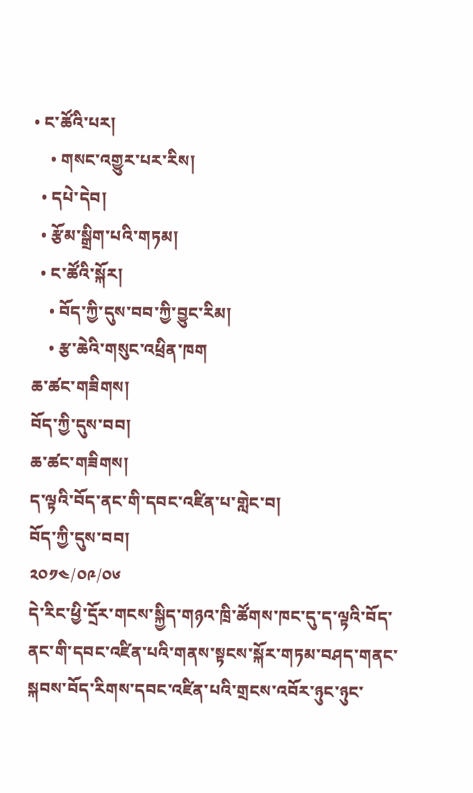• ང་ཚོའི་པར།
    • གསང་འགྱུར་པར་རིས།
  • དཔེ་དེབ།
  • རྩོམ་སྒྲིག་པའི་གཏམ།
  • ང་ཚོའི་སྐོར།
    • བོད་ཀྱི་དུས་བབ་ཀྱི་བྱུང་རིམ།
    • རྩ་ཆེའི་གསུང་འཕྲིན་ཁག
ཆ་ཚང་གཟིགས།
བོད་ཀྱི་དུས་བབ།
ཆ་ཚང་གཟིགས།
ད་ལྟའི་བོད་ནང་གི་དབང་འཛིན་པ་གླེང་བ།
བོད་ཀྱི་དུས་བབ།
༢༠༡༤/༠༩/༠༦
དེ་རིང་ཕྱི་དྲོར་གངས་སྐྱིད་གཉའ་ཁྲི་ཚོགས་ཁང་དུ་ད་ལྟའི་བོད་ནང་གི་དབང་འཛིན་པའི་གནས་སྟངས་སྐོར་གཏམ་བཤད་གནང་སྐབས་བོད་རིགས་དབང་འཛིན་པའི་གྲངས་འབོར་ཉུང་ཉུང་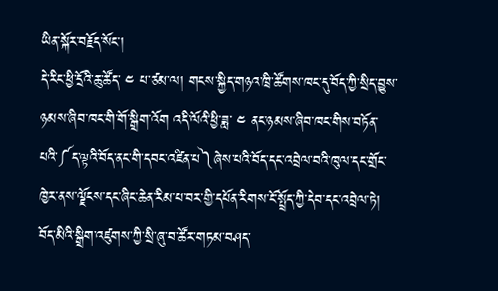ཡིན་སྐོར་བརྗོད་སོང་།
དེ་རིང་ཕྱི་དྲོའི་ཆུ་ཚོད་ ༤ པ་ཙམ་ལ། གངས་སྐྱིད་གཉའ་ཁྲི་ཚོགས་ཁང་དུ་བོད་ཀྱི་སྲིད་བྱུས་ཉམས་ཞིབ་ཁང་གི་གོ་སྒྲིག་འོག འདི་ལོའི་ཕྱི་ཟླ་ ༤ ནང་ཉམས་ཞིབ་ཁང་གིས་བཏོན་པའི་༼ད་ལྟའི་བོད་ནང་གི་དབང་འཛིན་པ༽ཞེས་པའི་བོད་དང་འབྲེལ་བའི་ཁུལ་དང་གྲོང་ཁྱེར་ནས་ལྗོངས་དང་ཞིང་ཆེན་རིམ་པ་བར་གྱི་དཔོན་རིགས་ངོ་སྤྲོད་ཀྱི་དེབ་དང་འབྲེལ་ཏེ། བོད་མིའི་སྒྲིག་འཛུགས་ཀྱི་སྲི་ཞུ་བ་ཚོར་གཏམ་བཤད་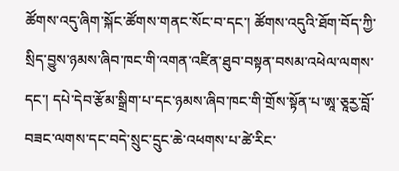ཚོགས་འདུ་ཞིག་སྐོང་ཚོགས་གནང་སོང་བ་དང་། ཚོགས་འདུའི་ཐོག་བོད་ཀྱི་སྲིད་བྱུས་ཉམས་ཞིབ་ཁང་གི་འགན་འཛིན་ཐུབ་བསྟན་བསམ་འཕེལ་ལགས་དང་། དཔེ་དེབ་རྩོམ་སྒྲིག་པ་དང་ཉམས་ཞིབ་ཁང་གི་གྲོས་སྟོན་པ་ཨཱ་ཅཱརྱ་བློ་བཟང་ལགས་དང་བདེ་སྲུང་དྲུང་ཆེ་འཕགས་པ་ཚེ་རིང་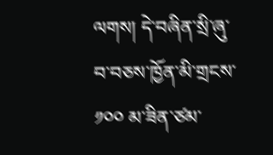ལགས། དེ་བཞིན་སྲི་ཞུ་བ་བཅས་ཁྱོན་མི་གྲངས་ ༡༠༠ མ་ཟིན་ཙམ་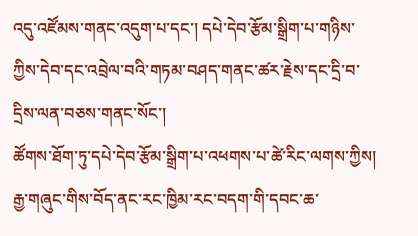འདུ་འཛོམས་གནང་འདུག་པ་དང་། དཔེ་དེབ་རྩོམ་སྒྲིག་པ་གཉིས་ཀྱིས་དེབ་དང་འབྲེལ་བའི་གཏམ་བཤད་གནང་ཚར་རྗེས་དང་དྲི་བ་དྲིས་ལན་བཅས་གནང་སོང་།
ཚོགས་ཐོག་ཏུ་དཔེ་དེབ་རྩོམ་སྒྲིག་པ་འཕགས་པ་ཚེ་རིང་ལགས་ཀྱིས། རྒྱ་གཞུང་གིས་བོད་ནང་རང་ཁྱིམ་རང་བདག་གི་དབང་ཆ་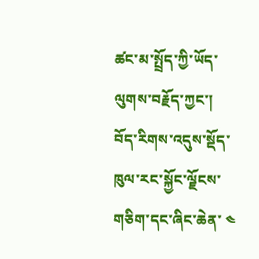ཚང་མ་སྤྲོད་ཀྱི་ཡོད་ལུགས་བརྗོད་ཀྱང་། བོད་རིགས་འདུས་སྡོད་ཁུལ་རང་སྐྱོང་ལྗོངས་གཅིག་དང་ཞིང་ཆེན་ ༤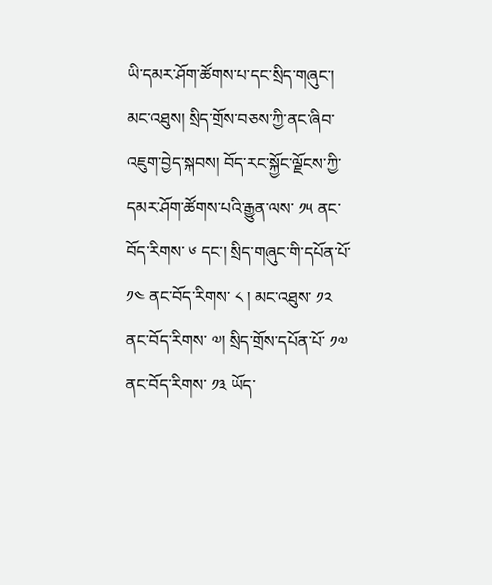ཡི་དམར་ཤོག་ཚོགས་པ་དང་སྲིད་གཞུང་། མང་འཐུས། སྲིད་གྲོས་བཅས་ཀྱི་ནང་ཞིབ་འཇུག་བྱེད་སྐབས། བོད་རང་སྐྱོང་ལྗོངས་ཀྱི་དམར་ཤོག་ཚོགས་པའི་རྒྱུན་ལས་ ༡༥ ནང་བོད་རིགས་ ༦ དང་། སྲིད་གཞུང་གི་དཔོན་པོ་ ༡༤ ནང་བོད་རིགས་ ༨ ། མང་འཐུས་ ༡༢ ནང་བོད་རིགས་ ༧། སྲིད་གྲོས་དཔོན་པོ་ ༡༧ ནང་བོད་རིགས་ ༡༣ ཡོད་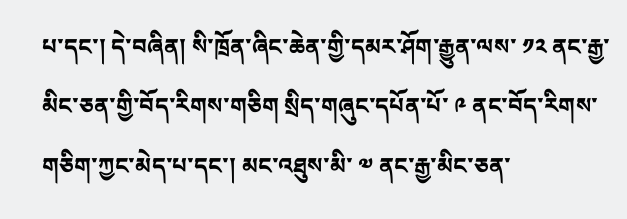པ་དང་། དེ་བཞིན། སི་ཁྲོན་ཞིང་ཆེན་གྱི་དམར་ཤོག་རྒྱུན་ལས་ ༡༢ ནང་རྒྱ་མིང་ཅན་གྱི་བོད་རིགས་གཅིག སྲིད་གཞུང་དཔོན་པོ་ ༩ ནང་བོད་རིགས་གཅིག་ཀྱང་མེད་པ་དང་། མང་འཐུས་མི་ ༧ ནང་རྒྱ་མིང་ཅན་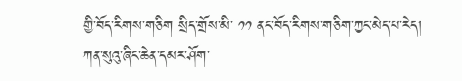གྱི་བོད་རིགས་གཅིག སྲིད་གྲོས་མི་ ༡༡ ནང་བོད་རིགས་གཅིག་ཀྱང་མེད་པ་རེད། ཀན་སུའུ་ཞིང་ཆེན་དམར་ཤོག་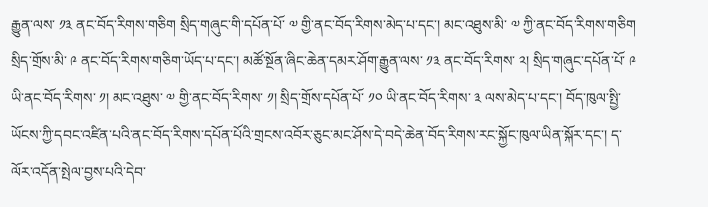རྒྱུན་ལས་ ༡༣ ནང་བོད་རིགས་གཅིག སྲིད་གཞུང་གི་དཔོན་པོ་ ༧ གྱི་ནང་བོད་རིགས་མེད་པ་དང་། མང་འཐུས་མི་ ༧ ཀྱི་ནང་བོད་རིགས་གཅིག སྲིད་གྲོས་མི་ ༩ ནང་བོད་རིགས་གཅིག་ཡོད་པ་དང་། མཚོ་སྔོན་ཞིང་ཆེན་དམར་ཤོག་རྒྱུན་ལས་ ༡༣ ནང་བོད་རིགས་ ༢། སྲིད་གཞུང་དཔོན་པོ་ ༩ ཡི་ནང་བོད་རིགས་ ༡། མང་འཐུས་ ༧ གྱི་ནང་བོད་རིགས་ ༡། སྲིད་གྲོས་དཔོན་པོ་ ༡༠ ཡི་ནང་བོད་རིགས་ ༣ ལས་མེད་པ་དང་། བོད་ཁུལ་སྤྱི་ཡོངས་ཀྱི་དབང་འཛིན་པའི་ནང་བོད་རིགས་དཔོན་པོའི་གྲངས་འབོར་ཅུང་མང་ཤོས་དེ་བདེ་ཆེན་བོད་རིགས་རང་སྐྱོང་ཁུལ་ཡིན་སྐོར་དང་། ད་ལོར་འདོན་སྤེལ་བྱས་པའི་དེབ་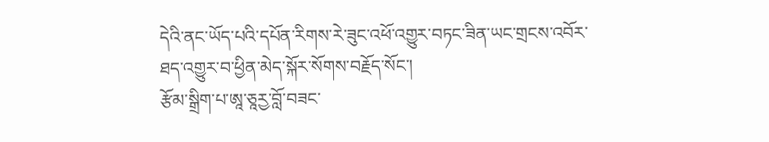དེའི་ནང་ཡོད་པའི་དཔོན་རིགས་རེ་ཟུང་འཕོ་འགྱུར་བཏང་ཟིན་ཡང་གྲངས་འབོར་ཐད་འགྱུར་བ་ཕྱིན་མེད་སྐོར་སོགས་བརྗོད་སོང་།
རྩོམ་སྒྲིག་པ་ཨཱ་ཅཱརྱ་བློ་བཟང་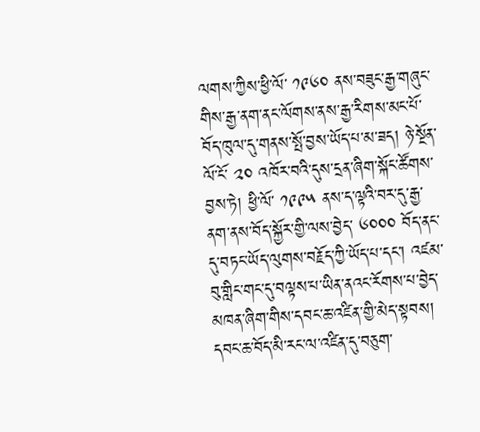ལགས་ཀྱིས་ཕྱི་ལོ་ ༡༩༦༠ ནས་བཟུང་རྒྱ་གཞུང་གིས་རྒྱ་ནག་ནང་ལོགས་ནས་རྒྱ་རིགས་མང་པོ་བོད་ཁུལ་དུ་གནས་སྤོ་བྱས་ཡོད་པ་མ་ཟད། ཉེ་སྔོན་ལོ་ངོ་ ༢༠ འཁོར་བའི་དུས་དྲན་ཞིག་སྐོང་ཚོགས་བྱས་ཏེ། ཕྱི་ལོ་ ༡༩༩༥ ནས་ད་ལྟའི་བར་དུ་རྒྱ་ནག་ནས་བོད་སྐྱོར་གྱི་ལས་བྱེད་ ༦༠༠༠ བོད་ནང་དུ་བཏང་ཡོད་ལུགས་བརྗོད་ཀྱི་ཡོད་པ་དང་། འཛམ་བུ་གླིང་གང་དུ་བལྟས་པ་ཡིན་ནའང་རོགས་པ་བྱེད་མཁན་ཞིག་གིས་དབང་ཆ་འཛིན་གྱི་མེད་སྟབས། དབང་ཆ་བོད་མི་རང་ལ་འཛིན་དུ་བཅུག་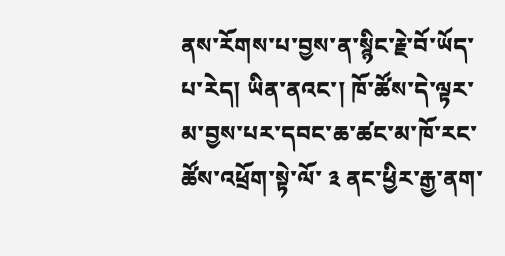ནས་རོགས་པ་བྱས་ན་སྙིང་རྗེ་བོ་ཡོད་པ་རེད། ཡིན་ནའང་། ཁོ་ཚོས་དེ་ལྟར་མ་བྱས་པར་དབང་ཆ་ཚང་མ་ཁོ་རང་ཚོས་འཕྲོག་སྟེ་ལོ་ ༣ ནང་ཕྱིར་རྒྱ་ནག་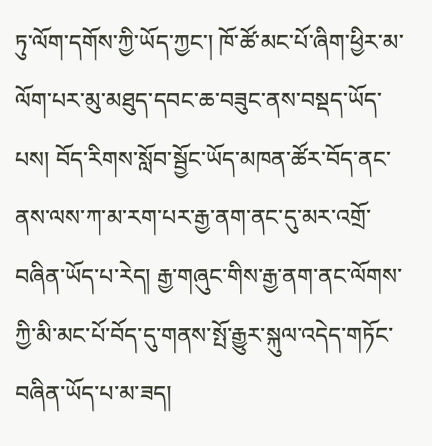ཏུ་ལོག་དགོས་ཀྱི་ཡོད་ཀྱང་། ཁོ་ཚོ་མང་པོ་ཞིག་ཕྱིར་མ་ལོག་པར་མུ་མཐུད་དབང་ཆ་བཟུང་ནས་བསྡད་ཡོད་པས། བོད་རིགས་སློབ་སྦྱོང་ཡོད་མཁན་ཚོར་བོད་ནང་ནས་ལས་ཀ་མ་རག་པར་རྒྱ་ནག་ནང་དུ་མར་འགྲོ་བཞིན་ཡོད་པ་རེད། རྒྱ་གཞུང་གིས་རྒྱ་ནག་ནང་ལོགས་ཀྱི་མི་མང་པོ་བོད་དུ་གནས་སྤོ་རྒྱུར་སྐུལ་འདེད་གཏོང་བཞིན་ཡོད་པ་མ་ཟད།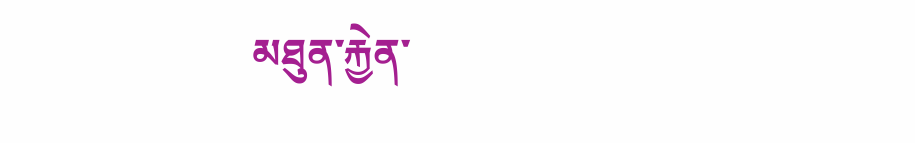མཐུན་རྐྱེན་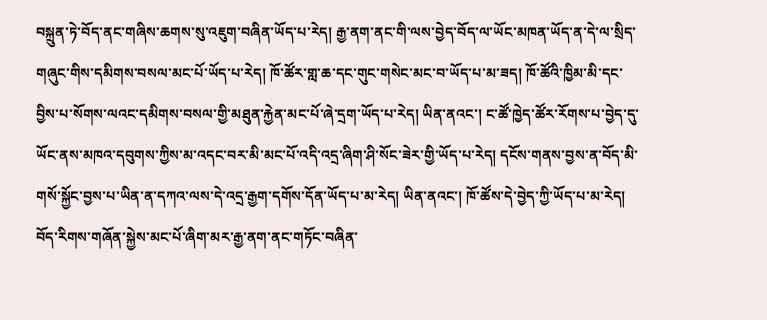བསྐྲུན་ཏེ་བོད་ནང་གཞིས་ཆགས་སུ་འཇུག་བཞིན་ཡོད་པ་རེད། རྒྱ་ནག་ནང་གི་ལས་བྱེད་བོད་ལ་ཡོང་མཁན་ཡོད་ན་དེ་ལ་སྲིད་གཞུང་གིས་དམིགས་བསལ་མང་པོ་ཡོད་པ་རེད། ཁོ་ཚོར་གླ་ཆ་དང་གུང་གསེང་མང་བ་ཡོད་པ་མ་ཟད། ཁོ་ཚོའི་ཁྱིམ་མི་དང་བྱིས་པ་སོགས་ལའང་དམིགས་བསལ་གྱི་མཐུན་རྐྱེན་མང་པོ་ཞེ་དྲག་ཡོད་པ་རེད། ཡིན་ནའང་། ང་ཚོ་ཁྱེད་ཚོར་རོགས་པ་བྱེད་དུ་ཡོང་ནས་མཁའ་དབུགས་ཀྱིས་མ་འདང་བར་མི་མང་པོ་འདི་འདྲ་ཞིག་ཤི་སོང་ཟེར་གྱི་ཡོད་པ་རེད། དངོས་གནས་བྱས་ན་བོད་མི་གསོ་སྐྱོང་བྱས་པ་ཡིན་ན་དཀའ་ལས་དེ་འདྲ་རྒྱག་དགོས་དོན་ཡོད་པ་མ་རེད། ཡིན་ནའང་། ཁོ་ཚོས་དེ་བྱེད་ཀྱི་ཡོད་པ་མ་རེད། བོད་རིགས་གཞོན་སྐྱེས་མང་པོ་ཞིག་མར་རྒྱ་ནག་ནང་གཏོང་བཞིན་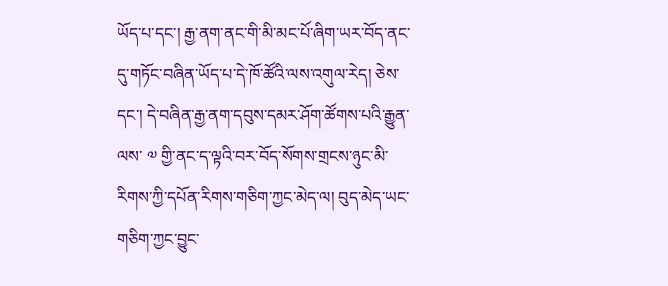ཡོད་པ་དང་། རྒྱ་ནག་ནང་གི་མི་མང་པོ་ཞིག་ཡར་བོད་ནང་དུ་གཏོང་བཞིན་ཡོད་པ་དེ་ཁོ་ཚོའི་ལས་འགུལ་རེད། ཅེས་དང་། དེ་བཞིན་རྒྱ་ནག་དབུས་དམར་ཤོག་ཚོགས་པའི་རྒྱུན་ལས་ ༧ གྱི་ནང་ད་ལྟའི་བར་བོད་སོགས་གྲངས་ཉུང་མི་རིགས་ཀྱི་དཔོན་རིགས་གཅིག་ཀྱང་མེད་ལ། བུད་མེད་ཡང་གཅིག་ཀྱང་བྱུང་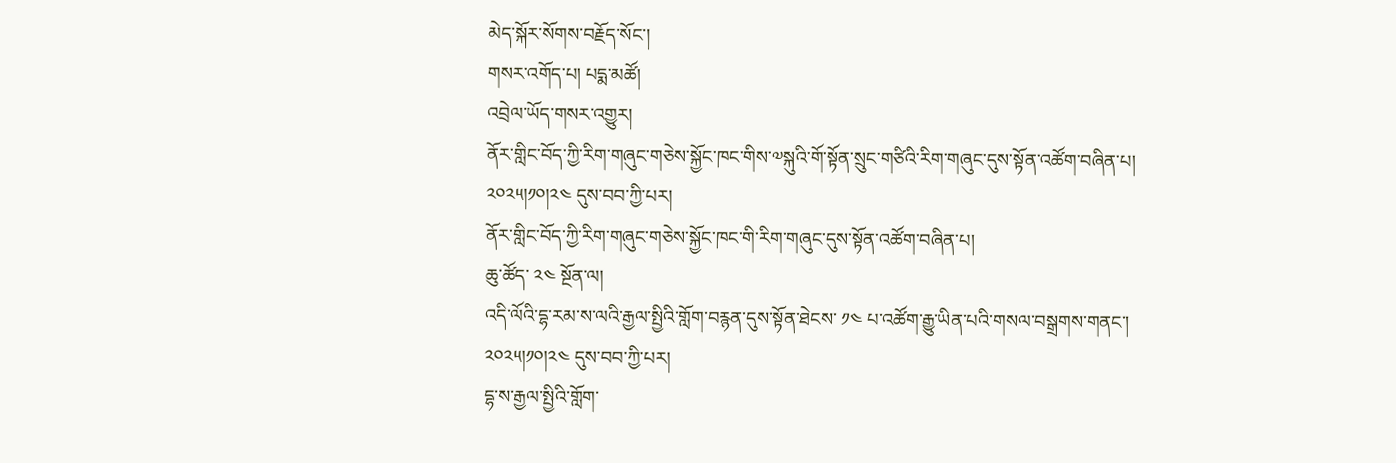མེད་སྐོར་སོགས་བརྗོད་སོང་།
གསར་འགོད་པ། པདྨ་མཚོ།
འབྲེལ་ཡོད་གསར་འགྱུར།
ནོར་གླིང་བོད་ཀྱི་རིག་གཞུང་གཅེས་སྐྱོང་ཁང་གིས་༧སྐུའི་གོ་སྟོན་སྲུང་གཙིའི་རིག་གཞུང་དུས་སྟོན་འཚོག་བཞིན་པ། ༢༠༢༥།༡༠།༢༤ དུས་བབ་ཀྱི་པར།
ནོར་གླིང་བོད་ཀྱི་རིག་གཞུང་གཅེས་སྐྱོང་ཁང་གི་རིག་གཞུང་དུས་སྟོན་འཚོག་བཞིན་པ།
ཆུ་ཚོད་ ༢༤ སྔོན་ལ།
འདི་ལོའི་དྷ་རམ་ས་ལའི་རྒྱལ་སྤྱིའི་གློག་བརྙན་དུས་སྟོན་ཐེངས་ ༡༤ པ་འཚོག་རྒྱུ་ཡིན་པའི་གསལ་བསྒྲགས་གནང་། ༢༠༢༥།༡༠།༢༤ དུས་བབ་ཀྱི་པར།
དྷ་ས་རྒྱལ་སྤྱིའི་གློག་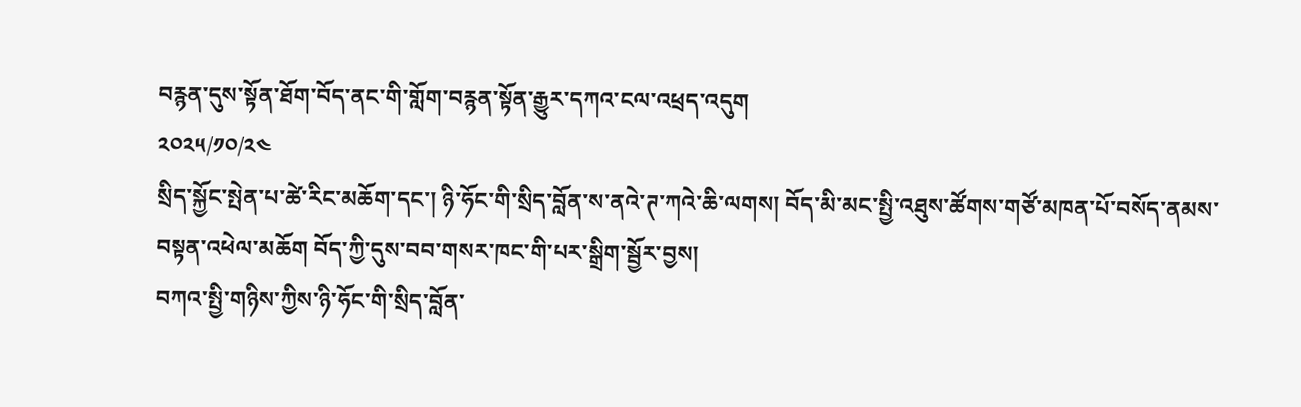བརྙན་དུས་སྟོན་ཐོག་བོད་ནང་གི་གློག་བརྙན་སྟོན་རྒྱུར་དཀའ་ངལ་འཕྲད་འདུག
༢༠༢༥/༡༠/༢༤
སྲིད་སྐྱོང་སྤེན་པ་ཚེ་རིང་མཆོག་དང་། ཉི་ཧོང་གི་སྲིད་བློན་ས་ནའེ་ཊ་ཀའེ་ཆི་ལགས། བོད་མི་མང་སྤྱི་འཐུས་ཚོགས་གཙོ་མཁན་པོ་བསོད་ནམས་བསྟན་འཕེལ་མཆོག བོད་ཀྱི་དུས་བབ་གསར་ཁང་གི་པར་སྒྲིག་སྦྱོར་བྱས།
བཀའ་སྤྱི་གཉིས་ཀྱིས་ཉི་ཧོང་གི་སྲིད་བློན་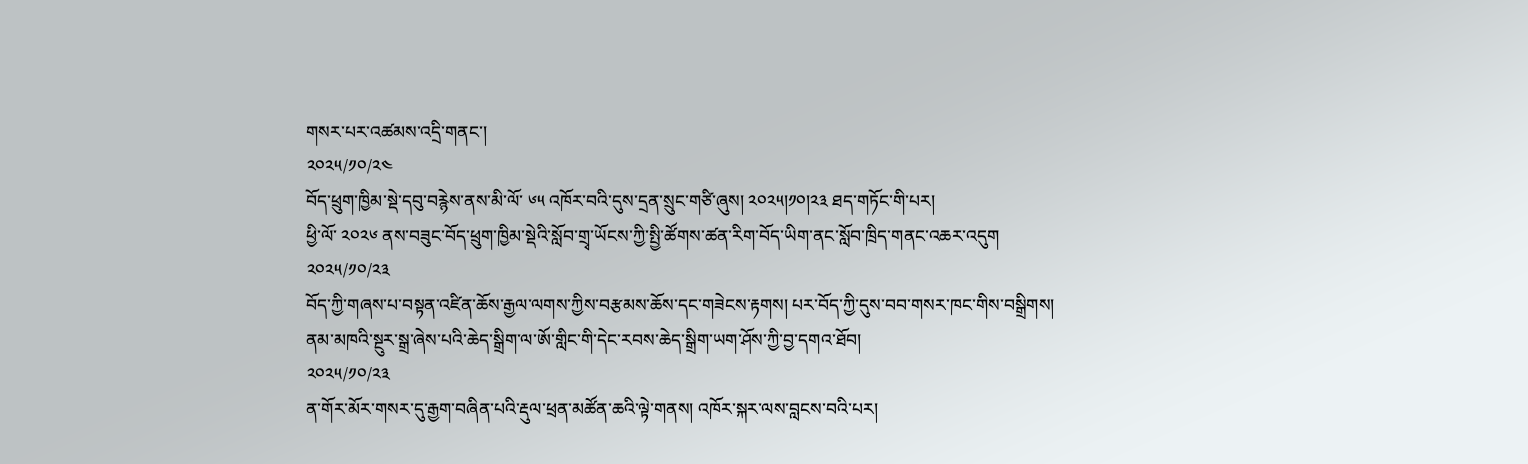གསར་པར་འཚམས་འདྲི་གནང་།
༢༠༢༥/༡༠/༢༤
བོད་ཕྲུག་ཁྱིམ་སྡེ་དབུ་བརྙེས་ནས་མི་ལོ་ ༦༥ འཁོར་བའི་དུས་དྲན་སྲུང་གཙི་ཞུས། ༢༠༢༥།༡༠།༢༣ ཐད་གཏོང་གི་པར།
ཕྱི་ལོ་ ༢༠༢༦ ནས་བཟུང་བོད་ཕྲུག་ཁྱིམ་སྡེའི་སློབ་གྲྭ་ཡོངས་ཀྱི་སྤྱི་ཚོགས་ཚན་རིག་བོད་ཡིག་ནང་སློབ་ཁྲིད་གནང་འཆར་འདུག
༢༠༢༥/༡༠/༢༣
བོད་ཀྱི་གཞས་པ་བསྟན་འཛིན་ཆོས་རྒྱལ་ལགས་ཀྱིས་བརྩམས་ཆོས་དང་གཟེངས་རྟགས། པར་བོད་ཀྱི་དུས་བབ་གསར་ཁང་གིས་བསྒྲིགས།
ནམ་མཁའི་སྔུར་སྒྲ་ཞེས་པའི་ཆེད་སྒྲིག་ལ་ཨོ་གླིང་གི་དེང་རབས་ཆེད་སྒྲིག་ཡག་ཤོས་ཀྱི་བྱ་དགའ་ཐོབ།
༢༠༢༥/༡༠/༢༣
ན་གོར་མོར་གསར་དུ་རྒྱག་བཞིན་པའི་རྡུལ་ཕྲན་མཚོན་ཆའི་ལྟེ་གནས། འཁོར་སྐར་ལས་བླངས་བའི་པར།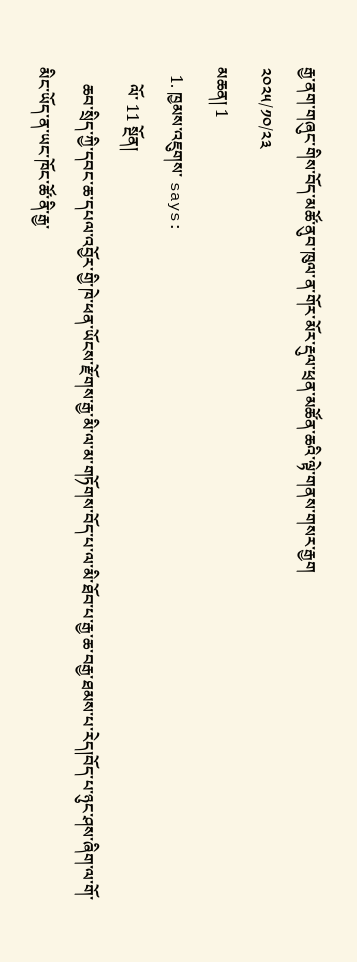རྒྱ་ནག་གཞུང་གིས་བོད་མཚོ་ནུབ་ཁུལ་ན་གོར་མོར་རྡུལ་ཕྲན་མཚོན་ཆའི་ལྟེ་གནས་གསར་རྒྱག
༢༠༢༥/༡༠/༢༣
མཆན། 1
  1. ཁྱམས་འཇུགས་ says:
    ལོ་ 11 སྔོན།
    ཆབ་སྲིད་ཀྱི་དབང་ཆ་དཔལ་འབྱོར་གྱི་ཁེ་ཕན་ཡོངས་རྫོགས་རྒྱ་མི་ལ་མ་གཏོགས་བོད་པ་ལ་མི་ཐོབ་པ་རྒྱ་ཆ་བརྒྱ་ཐམས་པ་རེད།བོད་པ་ཉུང་ཤས་ཞིག་ལ་གོ་མིང་ཡོད་ན་ཡང་ཁོང་ཚོ་ནི་རྒྱ་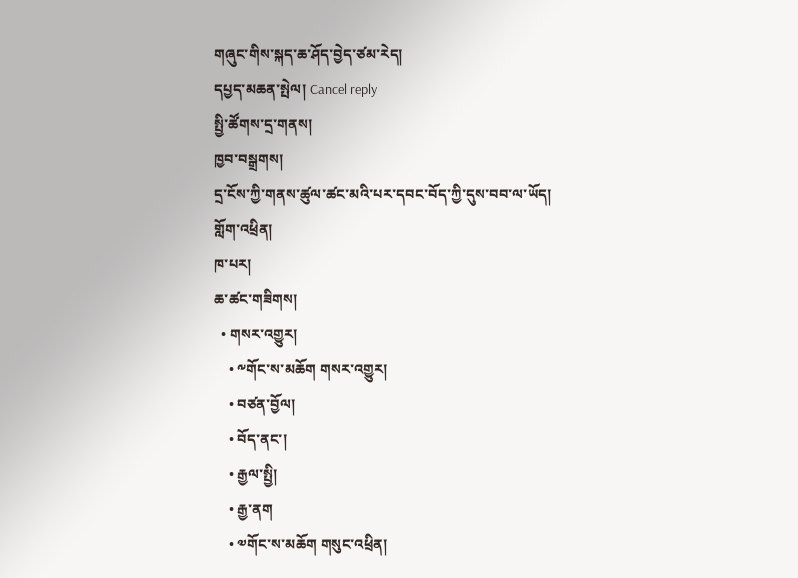གཞུང་གིས་སྐད་ཆ་ཤོད་བྱེད་ཙམ་རེད།
དཔྱད་མཆན་སྤེལ། Cancel reply
སྤྱི་ཚོགས་དྲ་གནས།
ཁྱབ་བསྒྲགས།
དྲ་ངོས་ཀྱི་གནས་ཚུལ་ཚང་མའི་པར་དབང་བོད་ཀྱི་དུས་བབ་ལ་ཡོད།
གློག་འཕྲིན།
ཁ་པར།
ཆ་ཚང་གཟིགས།
  • གསར་འགྱུར།
    • ༸གོང་ས་མཆོག གསར་འགྱུར།
    • བཙན་བྱོལ།
    • བོད་ནང་།
    • རྒྱལ་སྤྱི།
    • རྒྱ་ནག
    • ༧གོང་ས་མཆོག གསུང་འཕྲིན།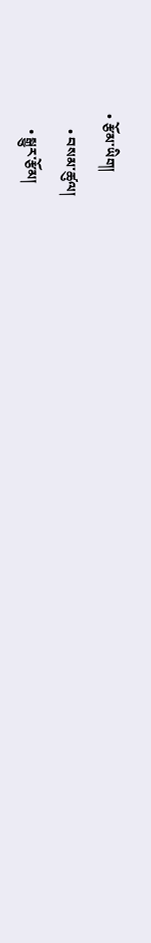• རྩོམ་ཡིག།
    • བསམ་ཚུལ།
    • སྒྱུར་རྩོམ།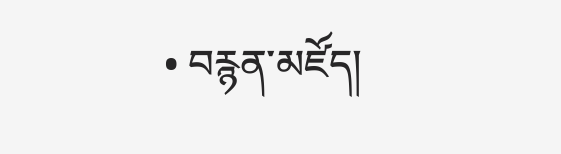• བརྙན་མཛོད།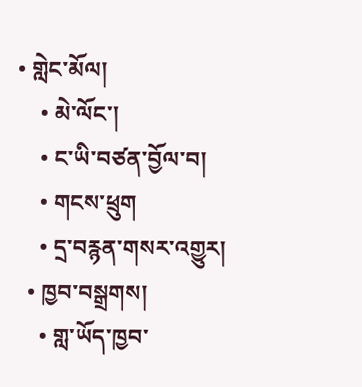• གླེང་མོལ།
    • མེ་ལོང་།
    • ང་ཡི་བཙན་བྱོལ་བ།
    • གངས་ཕྲུག
    • དྲ་བརྙན་གསར་འགྱུར།
  • ཁྱབ་བསྒྲགས།
    • གླ་ཡོད་ཁྱབ་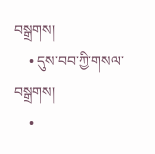བསྒྲགས།
    • དུས་བབ་ཀྱི་གསལ་བསྒྲགས།
    •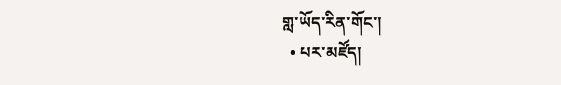གླ་ཡོད་རིན་གོང་།
  • པར་མཛོད།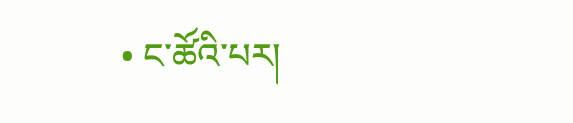• ང་ཚོའི་པར།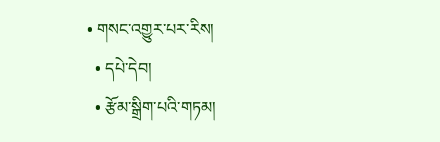• གསང་འགྱུར་པར་རིས།
  • དཔེ་དེབ།
  • རྩོམ་སྒྲིག་པའི་གཏམ།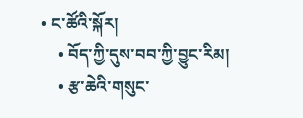• ང་ཚོའི་སྐོར།
    • བོད་ཀྱི་དུས་བབ་ཀྱི་བྱུང་རིམ།
    • རྩ་ཆེའི་གསུང་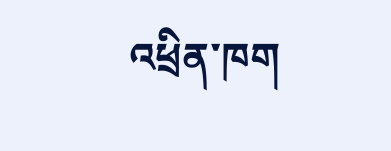འཕྲིན་ཁག